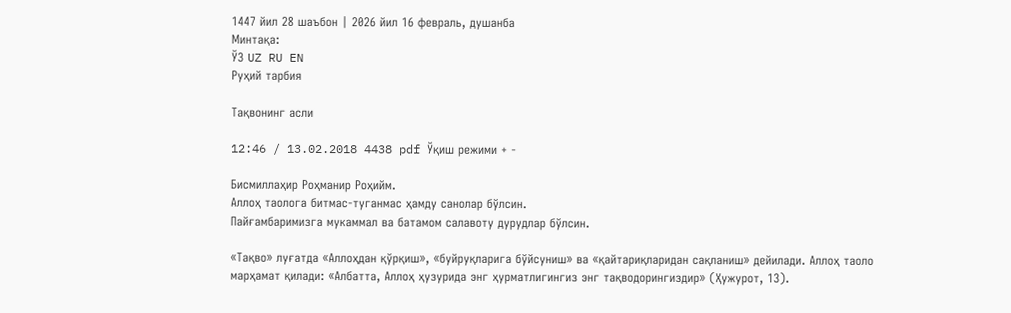1447 йил 28 шаъбон | 2026 йил 16 февраль, душанба
Минтақа:
ЎЗ UZ RU EN
Руҳий тарбия

Тақвонинг асли

12:46 / 13.02.2018 4438 pdf Ўқиш режими + -

Бисмиллаҳир Роҳманир Роҳийм.
Аллоҳ таолога битмас-туганмас ҳамду санолар бўлсин.
Пайғамбаримизга мукаммал ва батамом салавоту дурудлар бўлсин.

«Тақво» луғатда «Аллоҳдан қўрқиш», «буйруқларига бўйсуниш» ва «қайтариқларидан сақланиш» дейилади. Аллоҳ таоло марҳамат қилади: «Албатта, Аллоҳ ҳузурида энг ҳурматлигингиз энг тақводорингиздир» (Ҳужурот, 13).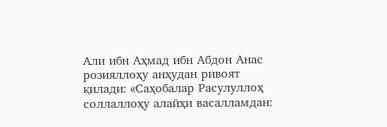Али ибн Аҳмад ибн Абдон Анас розияллоҳу анҳудан ривоят қилади: «Саҳобалар Расулуллоҳ соллаллоҳу алайҳи васалламдан: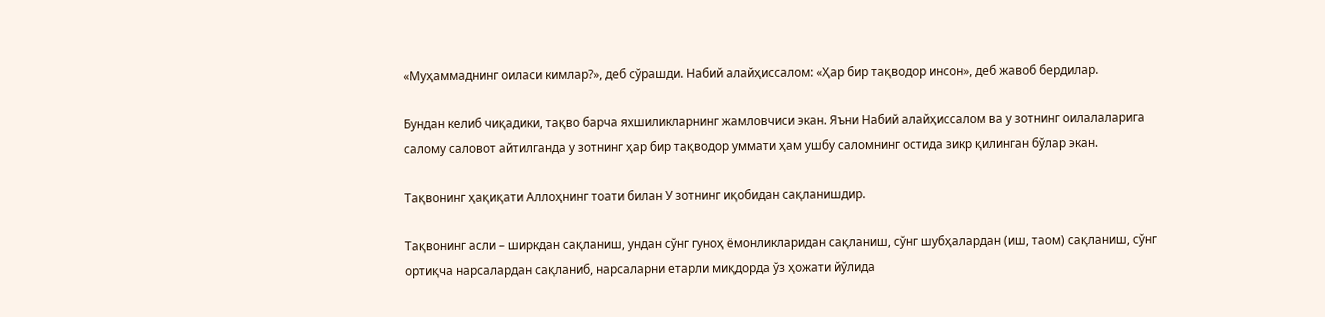«Муҳаммаднинг оиласи кимлар?», деб сўрашди. Набий алайҳиссалом: «Ҳар бир тақводор инсон», деб жавоб бердилар.

Бундан келиб чиқадики, тақво барча яхшиликларнинг жамловчиси экан. Яъни Набий алайҳиссалом ва у зотнинг оилалаларига салому саловот айтилганда у зотнинг ҳар бир тақводор уммати ҳам ушбу саломнинг остида зикр қилинган бўлар экан.

Тақвонинг ҳақиқати Аллоҳнинг тоати билан У зотнинг иқобидан сақланишдир.

Тақвонинг асли – ширкдан сақланиш, ундан сўнг гуноҳ ёмонликларидан сақланиш, сўнг шубҳалардан (иш, таом) сақланиш, сўнг ортиқча нарсалардан сақланиб, нарсаларни етарли миқдорда ўз ҳожати йўлида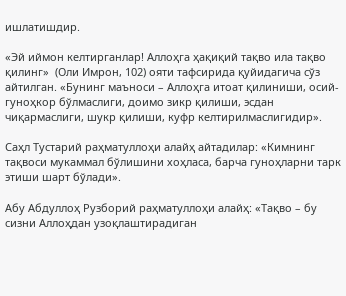ишлатишдир.

«Эй иймон келтирганлар! Аллоҳга ҳақиқий тақво ила тақво қилинг»  (Оли Имрон, 102) ояти тафсирида қуйидагича сўз айтилган. «Бунинг маъноси – Аллоҳга итоат қилиниши, осий-гуноҳкор бўлмаслиги, доимо зикр қилиши, эсдан чиқармаслиги, шукр қилиши, куфр келтирилмаслигидир».

Саҳл Тустарий раҳматуллоҳи алайҳ айтадилар: «Кимнинг тақвоси мукаммал бўлишини хоҳласа, барча гуноҳларни тарк этиши шарт бўлади».

Абу Абдуллоҳ Рузборий раҳматуллоҳи алайҳ: «Тақво – бу сизни Аллоҳдан узоқлаштирадиган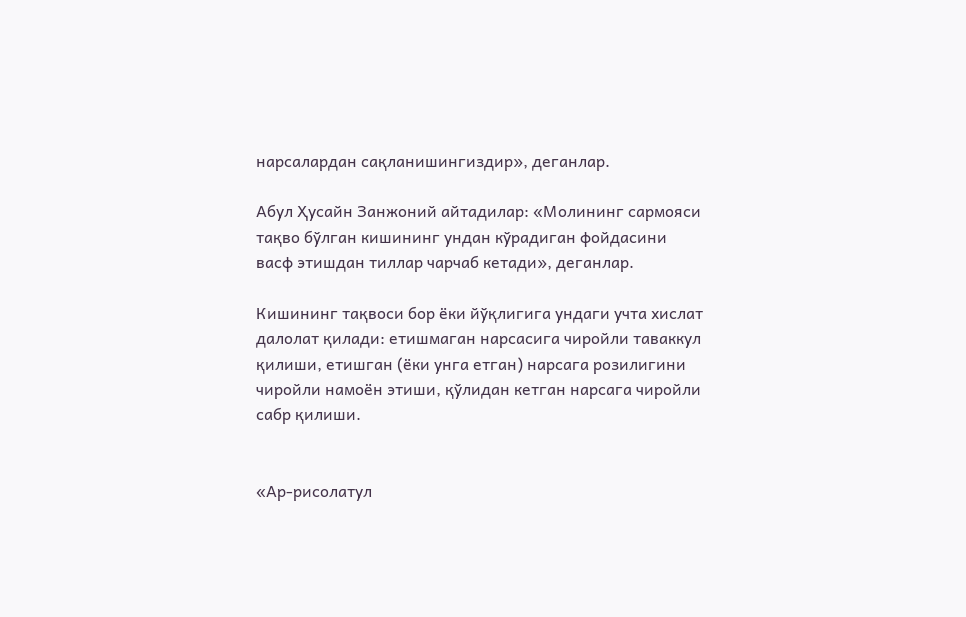нарсалардан сақланишингиздир», деганлар.

Абул Ҳусайн Занжоний айтадилар: «Молининг сармояси тақво бўлган кишининг ундан кўрадиган фойдасини васф этишдан тиллар чарчаб кетади», деганлар.

Кишининг тақвоси бор ёки йўқлигига ундаги учта хислат далолат қилади: етишмаган нарсасига чиройли таваккул қилиши, етишган (ёки унга етган) нарсага розилигини чиройли намоён этиши, қўлидан кетган нарсага чиройли сабр қилиши.


«Ар-рисолатул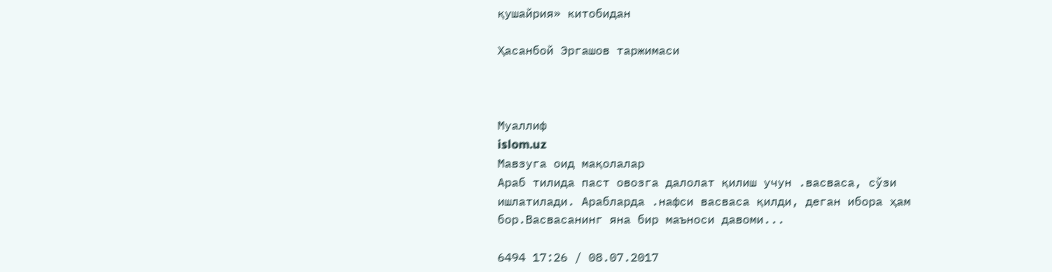қушайрия» китобидан

Ҳасанбой Эргашов таржимаси



Муаллиф
islom.uz
Мавзуга оид мақолалар
Араб тилида паст овозга далолат қилиш учун .васваса, сўзи ишлатилади. Арабларда .нафси васваса қилди, деган ибора ҳам бор.Васвасанинг яна бир маъноси давоми...

6494 17:26 / 08.07.2017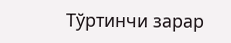Тўртинчи зарар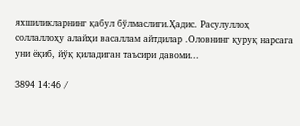яхшиликларнинг қабул бўлмаслиги.Ҳадис. Расулуллоҳ соллаллоҳу алайҳи васаллам айтдилар .Оловнинг қуруқ нарсага уни ёқиб, йўқ қиладиган таъсири давоми...

3894 14:46 /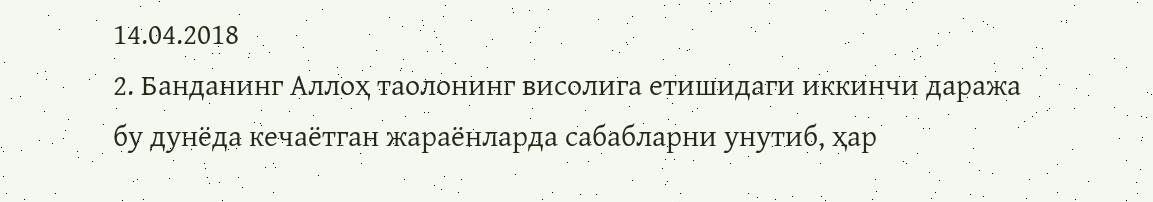14.04.2018
2. Банданинг Аллоҳ таолонинг висолига етишидаги иккинчи даража бу дунёда кечаётган жараёнларда сабабларни унутиб, ҳар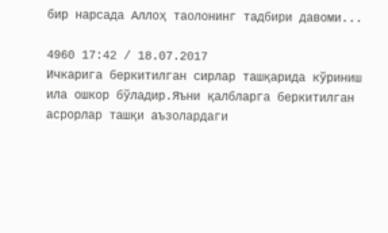бир нарсада Аллоҳ таолонинг тадбири давоми...

4960 17:42 / 18.07.2017
Ичкарига беркитилган сирлар ташқарида кўриниш ила ошкор бўладир.Яъни қалбларга беркитилган асрорлар ташқи аъзолардаги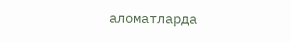аломатларда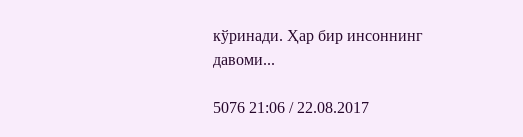кўринади. Ҳар бир инсоннинг давоми...

5076 21:06 / 22.08.2017